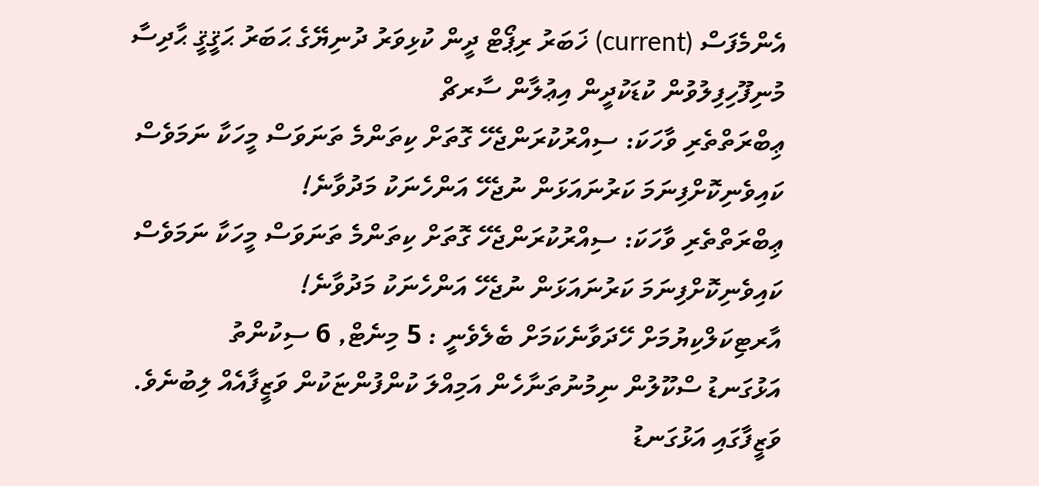އެންމެފަސް (current) ޚަބަރު ރިޕޯޓް ދީން ކުޅިވަރު ދުނިޔޭގެ ޙަބަރު ޙަޤީޤީ ޙާދިސާ މުނިފޫހިފިލުވުން ކުޑަކުދީން އިޢުލާން ސާރޗް
ޢިބްރަތްތެރި ވާހަކަ: ސިއްރުކުރަންޖެހޭ ގޮތަށް ކިތަންމެ ތަނަވަސް މީހަކާ ނަމަވެސް ކައިވެނިކޮށްފިނަމަ ކަރުނައަޅަން ނުޖެހޭ އަންހެނަކު މަދުވާނެ!
ޢިބްރަތްތެރި ވާހަކަ: ސިއްރުކުރަންޖެހޭ ގޮތަށް ކިތަންމެ ތަނަވަސް މީހަކާ ނަމަވެސް ކައިވެނިކޮށްފިނަމަ ކަރުނައަޅަން ނުޖެހޭ އަންހެނަކު މަދުވާނެ!
އާރޓިކަލްކިޔުމަށް ހޭދަވާނެކަމަށް ބެލެވެނީ : 5 މިނެޓް, 6 ސިކުންތު
އަޅުގަނޑު ސްކޫލުން ނިމުނުތަނާހެން އަމިއްލަ ކުންފުންޏަކުން ވަޒީފާއެއް ލިބުނެވެ. ވަޒީފާގައި އަޅުގަނޑު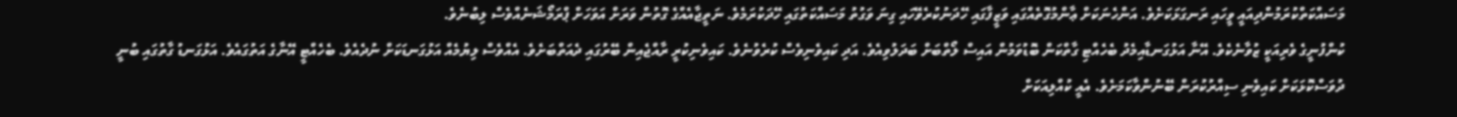މަސައްކަތްކުރަމުންދިއައީ ވީހައި ރަނގަޅަކަށެވެ. އަންހެނަކަށް ޢާންމުގޮތެއްގައި ވަޒީފާގައި ހޭދަނުކުރެވޭހައި ގިނަ ވަގުތު މަސައްކަތުގައި ހޭދަކުރަމެވެ. ނަތީޖާއެއްގެ ގޮތުން ވަރަށް އަވަހަށް ޕްރަމޯޝަނެއްވެސް ލިބުނެވެ.
ކުންފުނީގެ ވެރިއަކީ ޒުވާނެކެވެ. އޭނާ އަޅުގަނޑާއިމެދު ބެހެއްޓި ގާތްކަން ބޮޑުވަމުން އައިސް ލޯތްބަށް ބަދަލުވިއެވެ. އަދި ކައިވެނިވެސް ކުރެވުނެވެ. ކައިވެނިކުރީ ރާއްޖެއިން ބޭރުގައި ދެއަތްބަށެވެ. އެއްވެސް ލިޔުމެއް އަޅުގަނޑަކަށް ނުދެއެވެ. ބެހެއްޓީ އޭނާގެ އަތުގައެވެ. އަޅުގަނޑު ގާތުގައި ބުނީ ދުވަސްކޮޅަކަށް ކައިވެނި ސިއްރުކުރަން ބޭނުންވާކަމަށެވެ. އެއީ ކުއްލިއަކަށް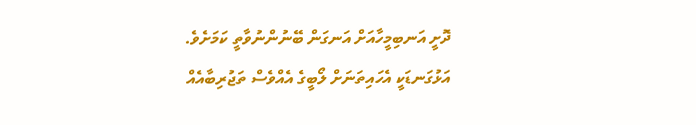ދޮށީ އަނބިމީހާއަށް އަނގަން ބޭނުންނުވާތީ ކަމަށެވެ.
އަޅުގަނޑަކީ އެހައިތަނަށް ލޯބީގެ އެއްވެސް ތަޖުރިބާއެއް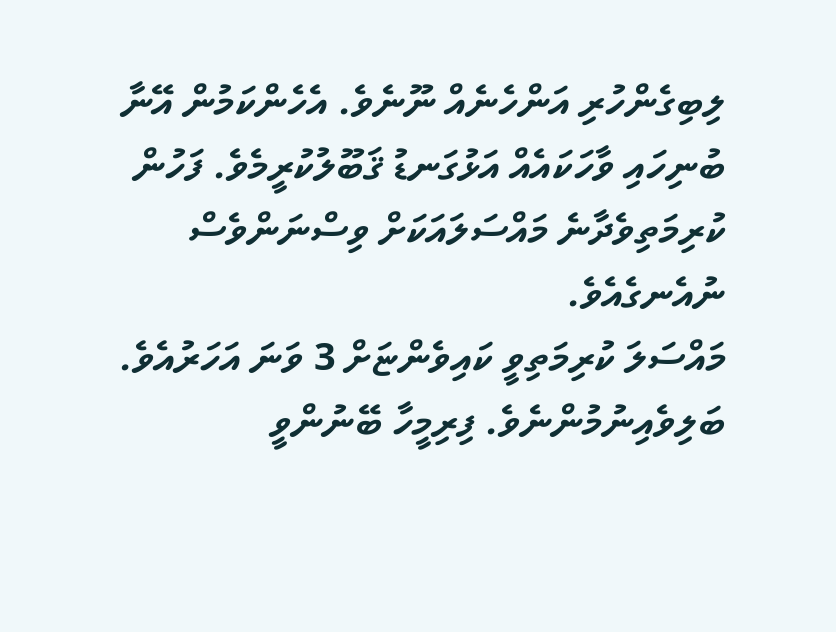ލިބިގެންހުރި އަންހެނެއް ނޫނެވެ. އެހެންކަމުން އޭނާ ބުނިހައި ވާހަކައެއް އަޅުގަނޑު ޤަބޫލުކުރީމެވެ. ފަހުން ކުރިމަތިވެދާނެ މައްސަލައަކަށް ވިސްނަންވެސް ނުއެނގެއެވެ.
މައްސަލަ ކުރިމަތިވީ ކައިވެންޏަށް 3 ވަނަ އަހަރުއެވެ. ބަލިވެއިނުމުންނެވެ. ފިރިމީހާ ބޭނުންވީ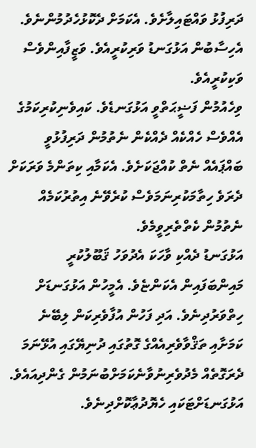ދަރިފުޅު ވައްޓައިލާށެވެ. އެކަމަށް ދެކޮޅުހެދުމުންނެވެ. އެހިސާބުން އަޅުގަނޑު ވަރިކުރީއެވެ. ވަޒީފާއިންވެސް ވަކިކުރީއެވެ.
ވިހެއުމުން ފަޟީޙަތްވީ އަޅުގަނޑެވެ. ކައިވެނިކުރިކަމުގެ އެއްވެސް ހެއްކެއް ދެއްކެން ނެތުމުން ދަރިފުޅުވީ ބައްޕައެއް ނެތް ކުއްޖަކަށެވެ. އެކަމާއި ކިތަންމެ ވަރަކަށް ދެރަވެ ހިތާމަކުރިނަމަވެސް ކުރެވޭނެ އިތުރުކަމެއް ނެތުމުން ކެތްތެރިވީމެވެ.
އަޅުގަނޑު ދެއްކި ވާހަކަ އެދުވަހު ޤަބޫލުކުރީ މައިންބަފައިން އެކަންޏެވެ. އެމީހުން އަޅުގަނޑަށް ހިތްވަރުދިނެވެ. އަދި ފަހުން އުފާވެރިކަން ލިބޭނެ ކަމަށާއި ތަޤްވާވެރިއެއްގެ ގޮތުގައި ދުނިޔޭގައި އުޅޭނަމަ ދެރަގޮތެއް މެދުވެރިނުވާނެކަމަށްބުނަމުން ގެންދިއައެވެ. އަޅުގަނޑަށްޓަކައި ހެޔޮދުޢާކޮށްދިނެވެ.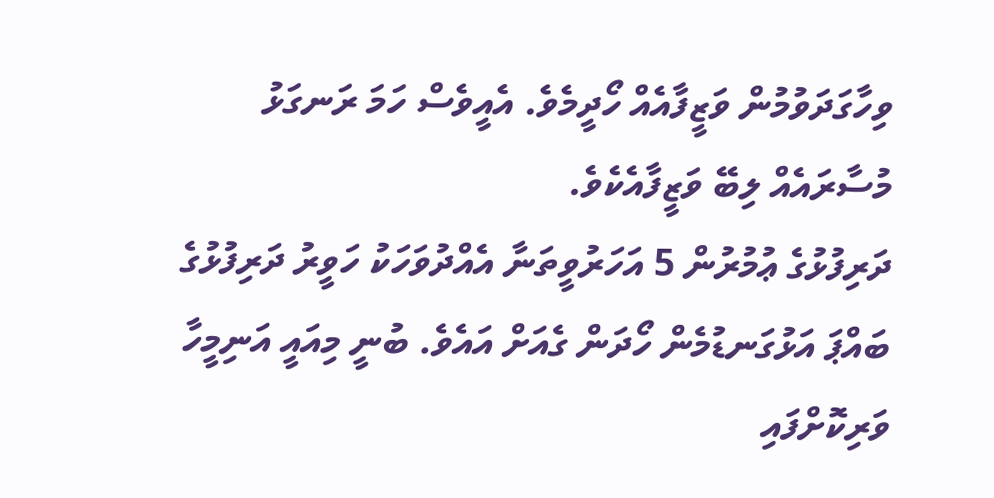ވިހާގަދަވުމުން ވަޒީފާއެއް ހޯދީމެވެ. އެއީވެސް ހަމަ ރަނގަޅު މުސާރައެއް ލިބޭ ވަޒީފާއެކެވެ.
ދަރިފުޅުގެ ޢުމުރުން 5 އަހަރުވީތަނާ އެއްދުވަހަކު ހަވީރު ދަރިފުޅުގެ ބައްޕަ އަޅުގަނޑުމެން ހޯދަން ގެއަށް އައެވެ. ބުނީ މިއައީ އަނިމީހާ ވަރިކޮށްފައި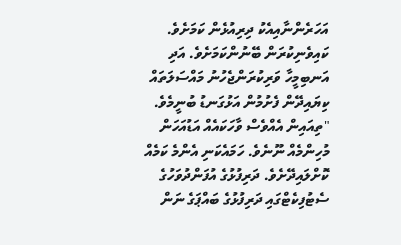އަހަރެންނާއިއެކު ދިރިއުޅެން ކަމަށެވެ. ކައިވެނިކުރަން ބޭނުންކަމަށެވެ. އަދި އަނބިމީހާ ވަރިކުރަންޖެހުނު މައްސަލަތައް ކިޔައިދޭން ފެށުމުން އަޅުގަނޑު ބުނީމެވެ.
"ތިއައިން އެއްވެސް ވާހަކައެއް އަޑުއަހަން މުހިންމެއް ނޫނެވެ. ހަމައެކަނި އެންމެ ކަމެއް ކޮށްލައިދޭށެވެ. ދަރިފުޅުގެ އުފަންދުވަހުގެ ސެޓުފިކެޓްގައި ދަރިފުޅުގެ ބައްޕަގެ ނަން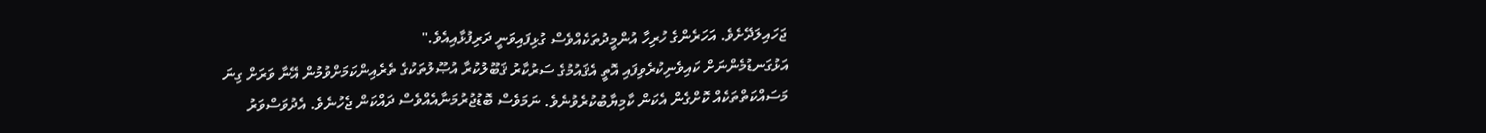ޖަހައިލަދޭށެވެ. އަހަރެންގެ ހުރިހާ އުންމީދުތަކެއްވެސް ގުޅިފައިވަނީ ދަރިފުޅާއިއެވެ."
އަޅުގަނޑުމެންނަށް ކައިވެނިކުރެވިފައި އޮތީ އެޤައުމުގެ ސަރުކާރު ޤަބޫލުކުރާ އުޞޫލުތަކުގެ ތެރެއިންކަމަށްވުމުން އޭނާ ވަރަށް ގިނަ މަސައްކަތްތަކެއް ކޮށްގެން އެކަން ކާމިޔާބުކުރެވުނެވެ. ނަމަވެސް ބޮޑުޖުރުމަނާއެއްވެސް ދައްކަން ޖެހުނެވެ. އެދުވަސްވަރު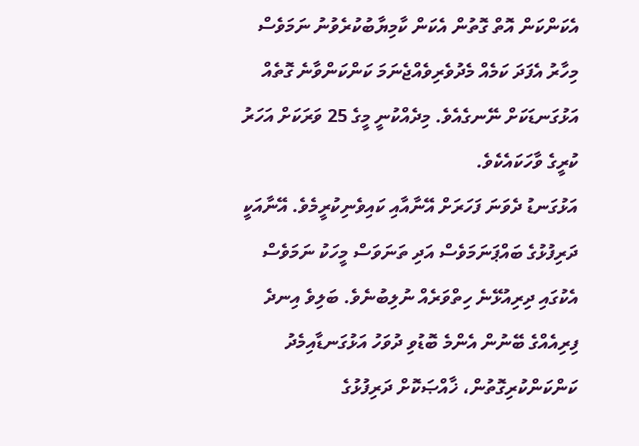އެކަންކަން އޮތް ގޮތުން އެކަން ކާމިޔާބުކުރެވުނު ނަމަވެސް މިހާރު އެފަދަ ކަމެއް މެދުވެރިވެއްޖެނަމަ ކަންކަންވާނެ ގޮތެއް އަޅުގަނޑަކަށް ނޭނގެއެވެ. މިދެއްކުނީ މީގެ 25 ވަރަކަށް އަހަރު ކުރީގެ ވާހަކައެކެވެ.
އަޅުގަނޑު ދެވަނަ ފަހަރަށް އޭނާއާއި ކައިވެނިކުރީމެވެ. އޭނާއަކީ ދަރިފުޅުގެ ބައްޕަނަމަވެސް އަދި ތަނަވަސް މީހަކު ނަމަވެސް އެކުގައި ދިރިއުޅޭނެ ހިތްވަރެއް ނުލިބުނެވެ. ބަލިވެ އިނދެ ފިރިއެއްގެ ބޭނުން އެންމެ ބޮޑުވި ދުވަހު އަޅުގަނޑާއިމެދު ކަންކަންކުރިގޮތުން، ޚާއްޞަކޮށް ދަރިފުޅުގެ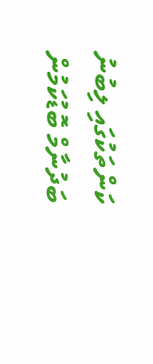ކަންތަކުގައި ލިބުނު ބަދުނާމް ބޮޑުކަމުން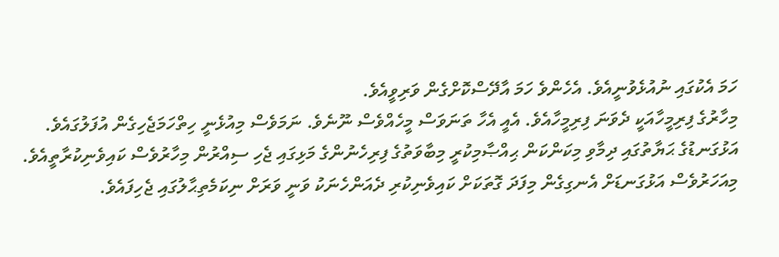ހަމަ އެކުގައި ނުއުޅެވުނީއެވެ. އެހެންވެ ހަމަ އާދޭސްކޮށްގެން ވަރިވީއެވެ.
މިހާރުގެ ފިރިމީހާއަކީ ދެވަނަ ފިރިމީހާއެވެ. އެއީ އެހާ ތަނަވަސް މީހެއްވެސް ނޫނެވެ. ނަމަވެސް މިއުޅެނީ ހިތްހަމަޖެހިގެން އުފަލުގައެވެ.
އަޅުގަނޑުގެ ޙަޔާތުގައި ދިމާވި މިކަންކަން ޙިއްޞާމިކުރީ މިބާވަތުގެ ފިރިހެނުންގެ މަޅިގައި ޖެހި ސިއްރުން މިހާރުވެސް ކައިވެނިކުރާތީއެވެ. މިއަހަރުވެސް އަޅުގަނޑަށް އެނގިގެން މިފަދަ ގޮތަކަށް ކައިވެނިކުރި ދެއަންހެނަކު ވަނީ ވަރަށް ނިކަމެތިޙާލުގައި ޖެހިފައެވެ.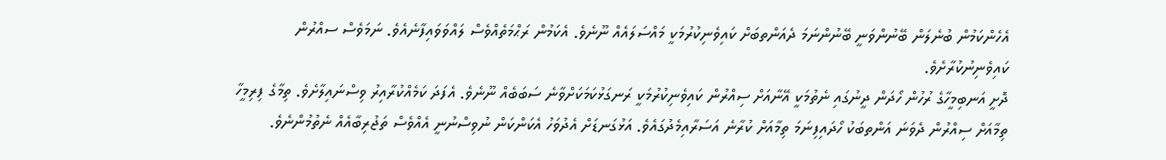އެހެންކަމުން ބުނެލަން ބޭނުންވަނީ ބޭނުންނަމަ ދެއަންތބަށް ކައިވެނިކުރުމަކީ މައްސަލައެއް ނޫނެވެ. އެކަމުން ރަޙްމަތެއްވެސް ލައްވަވައިފާނެއެވެ. ނަމަވެސް ސއްރުން ކައިވެނިނުކުރާށެވެ.
ދޮށީ އަނބިމީހާގެ ރުހުން ހޯދަން ދީނުގައި ނެތުމަކީ އޭނާއަށް ސިއްރުން ކައިވެނިކުރުމަކީ ރަނގަޅުކަމަކަށްވާނެ ސަބަބެއް ނޫނެވެ. އެފަދަ ކަމެއްކުރާއިރު ވިސްނައިލާށެވެ. ތިމާގެ ފިރިމީހާ ތިމާއަށް ސިއްރުން ދެވަނަ އަންތބަކު ހޯދައިފިނަމަ ތިމާއަށް ކުރާނެ އަސަރާއިމެދުގައެވެ. އަޅުގަނޑަށް އެދުވަހު އެކަންކަން ނުވިސްނުނީ އެއްވެސް ތަޖުރިބާއެއް ނެތުމުންނެވެ.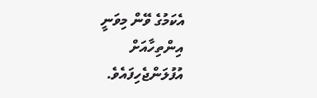އެކަމުގެ ވޭން މިވަނީ އިންތިހާއަށް އުފުލަންޖެހިފައެވެ.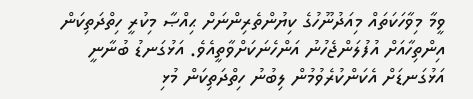ވީމާ މިވާހަކަތައް މިއަދުނޫހުގެ ކިޔުންތެރިންނަށް ޙިއްޞާ މިކުރީ ހިތްދަތިކަން އިންތިހާއަށް އުފުލަންޖެހުނު އަންހެނަކަށްވާތީއެވެ. އަޅުގަނޑު ބުނާނީ އަޅުގަނޑަށް އެކަންކުރެވުމުން ލިބުނު ހިތްދަތިކަން މުޅި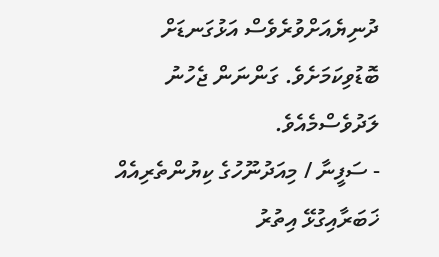ދުނިޔެއަށްވުރެވެސް އަޅުގަނޑަށް ބޮޑުވިކަމަށެވެ. ގަންނަން ޖެހުނު ލަދުވެސްމެއެވެ.
- ސަފީނާ / މިއަދުނޫހުގެ ކިޔުންތެރިއެއް
ޚަބަރާއިގުޅޭ އިތުރު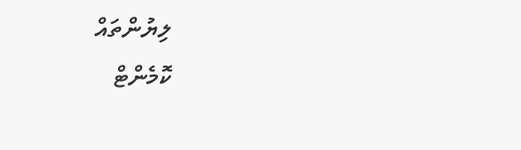ލިޔުންތައް
ކޮމެންޓް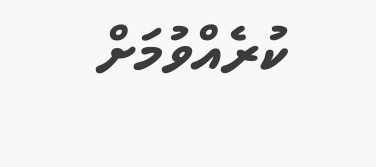ކުރެއްވުމަށް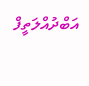އަބްދުއްލަތީފް